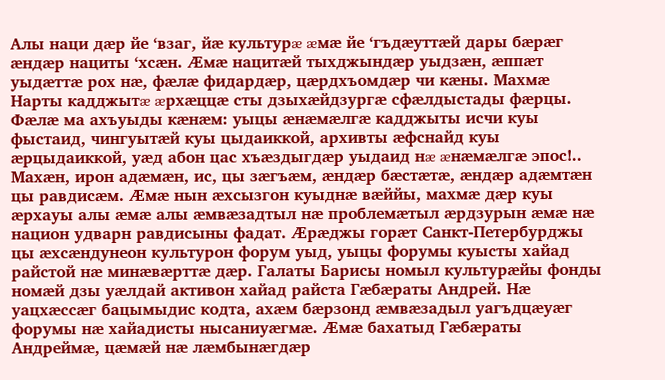Алы наци дæр йе ‘взаг, йæ культурæ æмæ йе ‘гъдæуттæй дары бæрæг æндæр нациты ‘хсæн. Æмæ нацитæй тыхджындæр уыдзæн, æппæт уыдæттæ рох нæ, фæлæ фидардæр, цæрдхъомдæр чи кæны. Махмæ Нарты кадджытæ æрхæццæ сты дзыхæйдзургæ сфæлдыстады фæрцы. Фæлæ ма ахъуыды кæнæм: уыцы æнæмæлгæ кадджыты исчи куы фыстаид, чингуытæй куы цыдаиккой, архивты æфснайд куы æрцыдаиккой, уæд абон цас хъæздыгдæр уыдаид нæ æнæмæлгæ эпос!.. Махæн, ирон адæмæн, ис, цы зæгъæм, æндæр бæстæтæ, æндæр адæмтæн цы равдисæм. Æмæ нын æхсызгон куыднæ вæййы, махмæ дæр куы æрхауы алы æмæ алы æмвæзадтыл нæ проблемæтыл æрдзурын æмæ нæ национ удварн равдисыны фадат. Æрæджы горæт Санкт-Петербурджы цы æхсæндунеон культурон форум уыд, уыцы форумы куысты хайад райстой нæ минæвæрттæ дæр. Галаты Барисы номыл культурæйы фонды номæй дзы уæлдай активон хайад райста Гæбæраты Андрей. Нæ уацхæссæг бацымыдис кодта, ахæм бæрзонд æмвæзадыл уагъдцæуæг форумы нæ хайадисты нысаниуæгмæ. Æмæ бахатыд Гæбæраты Андреймæ, цæмæй нæ лæмбынæгдæр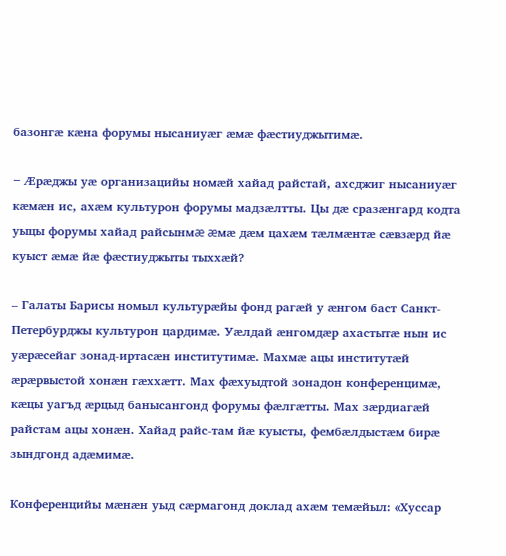базонгæ кæна форумы нысаниуæг æмæ фæстиуджытимæ.

– Æрæджы уæ организацийы номæй хайад райстай, ахсджиг нысаниуæг кæмæн ис, ахæм культурон форумы мадзæлтты. Цы дæ сразæнгард кодта уыцы форумы хайад райсынмæ æмæ дæм цахæм тæлмæнтæ сæвзæрд йæ куыст æмæ йæ фæстиуджыты тыххæй?

– Галаты Барисы номыл культурæйы фонд рагæй у æнгом баст Санкт-Петербурджы культурон цардимæ. Уæлдай æнгомдæр ахастытæ нын ис уæрæсейаг зонад-иртасæн институтимæ. Махмæ ацы институтæй æрæрвыстой хонæн гæххæтт. Мах фæхуыдтой зонадон конференцимæ, кæцы уагъд æрцыд банысангонд форумы фæлгæтты. Мах зæрдиагæй райстам ацы хонæн. Хайад райс-там йæ куысты, фембæлдыстæм бирæ зындгонд адæмимæ.

Конференцийы мæнæн уыд сæрмагонд доклад ахæм темæйыл: «Хуссар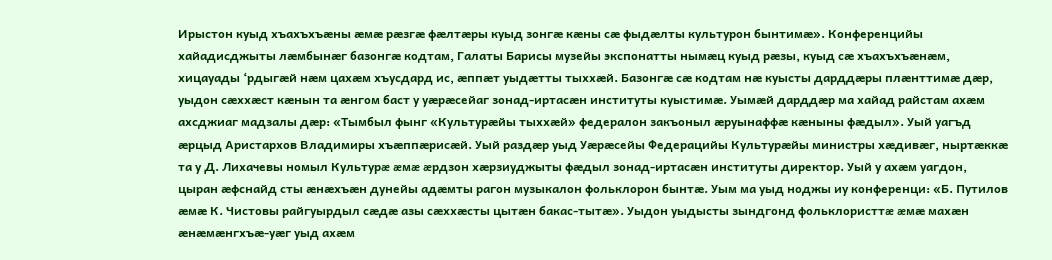Ирыстон куыд хъахъхъæны æмæ рæзгæ фæлтæры куыд зонгæ кæны сæ фыдæлты культурон бынтимæ». Конференцийы хайадисджыты лæмбынæг базонгæ кодтам, Галаты Барисы музейы экспонатты нымæц куыд рæзы, куыд сæ хъахъхъæнæм, хицауады ‘рдыгæй нæм цахæм хъусдард ис, æппæт уыдæтты тыххæй. Базонгæ сæ кодтам нæ куысты дарддæры плæнттимæ дæр, уыдон сæххæст кæнын та æнгом баст у уæрæсейаг зонад-иртасæн институты куыстимæ. Уымæй дарддæр ма хайад райстам ахæм ахсджиаг мадзалы дæр: «Тымбыл фынг «Культурæйы тыххæй» федералон закъоныл æруынаффæ кæныны фæдыл». Уый уагъд æрцыд Аристархов Владимиры хъæппæрисæй. Уый раздæр уыд Уæрæсейы Федерацийы Культурæйы министры хæдивæг, ныртæккæ та у Д. Лихачевы номыл Культурæ æмæ æрдзон хæрзиуджыты фæдыл зонад-иртасæн институты директор. Уый у ахæм уагдон, цыран æфснайд сты æнæхъæн дунейы адæмты рагон музыкалон фольклорон бынтæ. Уым ма уыд ноджы иу конференци: «Б. Путилов æмæ К. Чистовы райгуырдыл сæдæ азы сæххæсты цытæн бакас-тытæ». Уыдон уыдысты зындгонд фольклористтæ æмæ махæн æнæмæнгхъæ-уæг уыд ахæм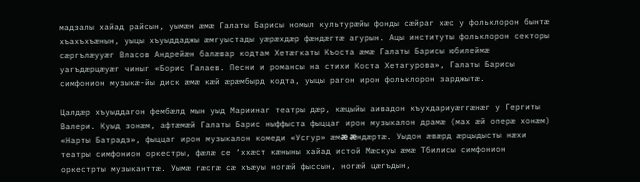мадзалы хайад райсын, уымæн æмæ Галаты Барисы номыл культурæйы фонды сæйраг хæс у фольклорон бынтæ хъахъхъæнын, уыцы хъуыддаджы æмгуыстады уæрæхдæр фæндæгтæ агурын. Ацы институты фольклорон секторы сæргълæууæг Власов Андрейæн балæвар кодтам Хетæгкаты Къоста æмæ Галаты Барисы юбилеймæ уагъдæрцæуæг чиныг «Борис Галаев. Песни и романсы на стихи Коста Хетагурова», Галаты Барисы симфонион музыкæ-йы диск æмæ кæй æрæмбырд кодта, уыцы рагон ирон фольклорон зарджытæ.

Цалдæр хъуыддагон фембæлд мын уыд Мариинаг театры дæр, кæцыйы аивадон къухдариуæггæнæг у Гергиты Валери. Куыд зонæм, афтæмæй Галаты Барис ныффыста фыццаг ирон музыкалон драмæ (мах æй оперæ хонæм) «Нарты Батрадз», фыццаг ирон музыкалон комеди «Усгур» æмæ æндæртæ. Уыдон æвæрд æрцыдысты нæхи театры симфонион оркестры, фæлæ се ‘ххæст кæныны хайад истой Мæскуы æмæ Тбилисы симфонион оркестрты музыканттæ. Уымæ гæсгæ сæ хъæуы ногæй фыссын, ногæй цæгъдын,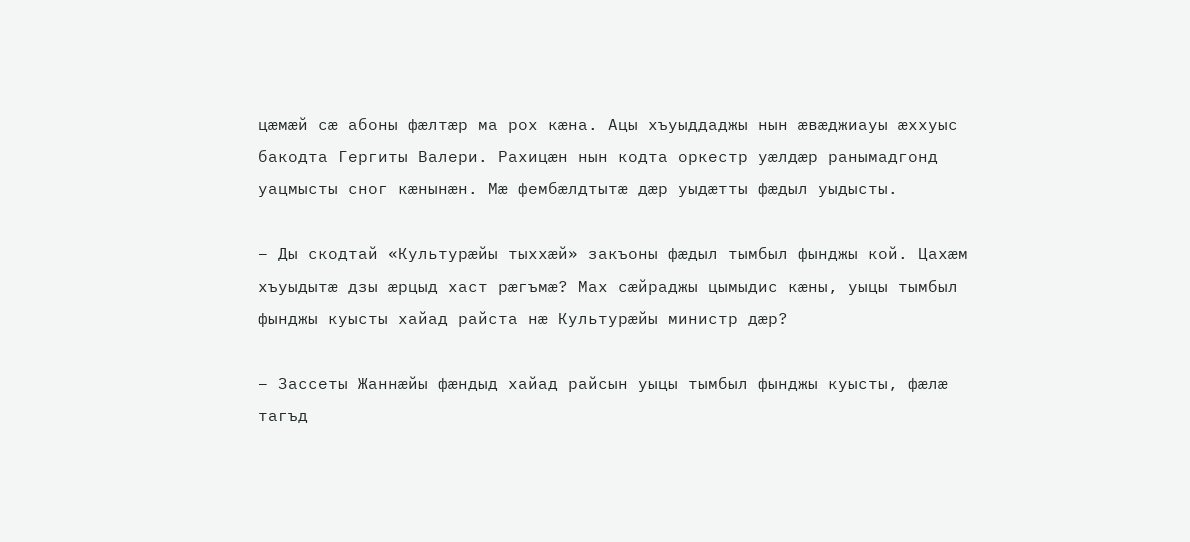цæмæй сæ абоны фæлтæр ма рох кæна. Ацы хъуыддаджы нын æвæджиауы æххуыс бакодта Гергиты Валери. Рахицæн нын кодта оркестр уæлдæр ранымадгонд уацмысты сног кæнынæн. Мæ фембæлдтытæ дæр уыдæтты фæдыл уыдысты.

– Ды скодтай «Культурæйы тыххæй» закъоны фæдыл тымбыл фынджы кой. Цахæм хъуыдытæ дзы æрцыд хаст рæгъмæ? Мах сæйраджы цымыдис кæны, уыцы тымбыл фынджы куысты хайад райста нæ Культурæйы министр дæр?

– Зассеты Жаннæйы фæндыд хайад райсын уыцы тымбыл фынджы куысты, фæлæ тагъд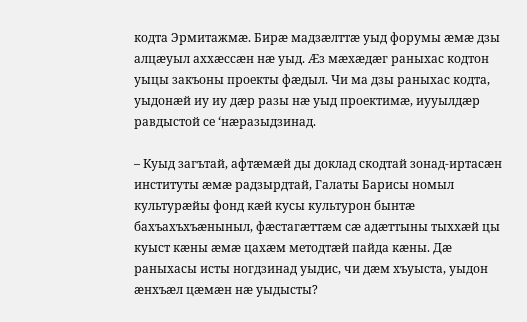кодта Эрмитажмæ. Бирæ мадзæлттæ уыд форумы æмæ дзы алцæуыл аххæссæн нæ уыд. Æз мæхæдæг раныхас кодтон уыцы закъоны проекты фæдыл. Чи ма дзы раныхас кодта, уыдонæй иу иу дæр разы нæ уыд проектимæ, иууылдæр равдыстой се ‘нæразыдзинад.

– Куыд загътай, афтæмæй ды доклад скодтай зонад-иртасæн институты æмæ радзырдтай, Галаты Барисы номыл культурæйы фонд кæй кусы культурон бынтæ бахъахъхъæныныл, фæстагæттæм сæ адæттыны тыххæй цы куыст кæны æмæ цахæм методтæй пайда кæны. Дæ раныхасы исты ногдзинад уыдис, чи дæм хъуыста, уыдон æнхъæл цæмæн нæ уыдысты?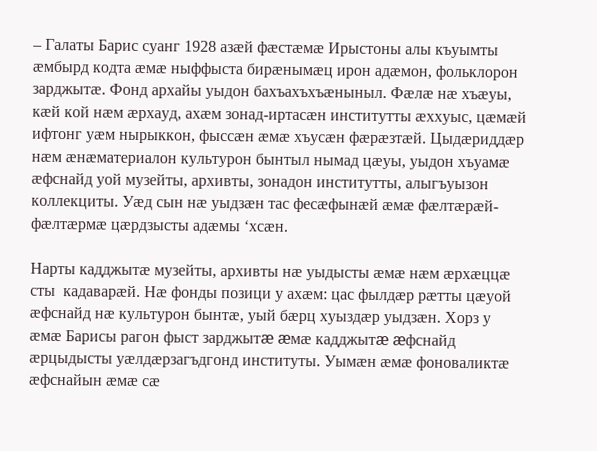– Галаты Барис суанг 1928 азæй фæстæмæ Ирыстоны алы къуымты æмбырд кодта æмæ ныффыста бирæнымæц ирон адæмон, фольклорон зарджытæ. Фонд архайы уыдон бахъахъхъæныныл. Фæлæ нæ хъæуы, кæй кой нæм æрхауд, ахæм зонад-иртасæн институтты æххуыс, цæмæй ифтонг уæм нырыккон, фыссæн æмæ хъусæн фæрæзтæй. Цыдæриддæр нæм æнæматериалон культурон бынтыл нымад цæуы, уыдон хъуамæ æфснайд уой музейты, архивты, зонадон институтты, алыгъуызон коллекциты. Уæд сын нæ уыдзæн тас фесæфынæй æмæ фæлтæрæй-фæлтæрмæ цæрдзысты адæмы ‘хсæн.

Нарты кадджытæ музейты, архивты нæ уыдысты æмæ нæм æрхæццæ сты  кадаварæй. Нæ фонды позици у ахæм: цас фылдæр рæтты цæуой æфснайд нæ культурон бынтæ, уый бæрц хуыздæр уыдзæн. Хорз у æмæ Барисы рагон фыст зарджытæ æмæ кадджытæ æфснайд æрцыдысты уæлдæрзагъдгонд институты. Уымæн æмæ фоноваликтæ æфснайын æмæ сæ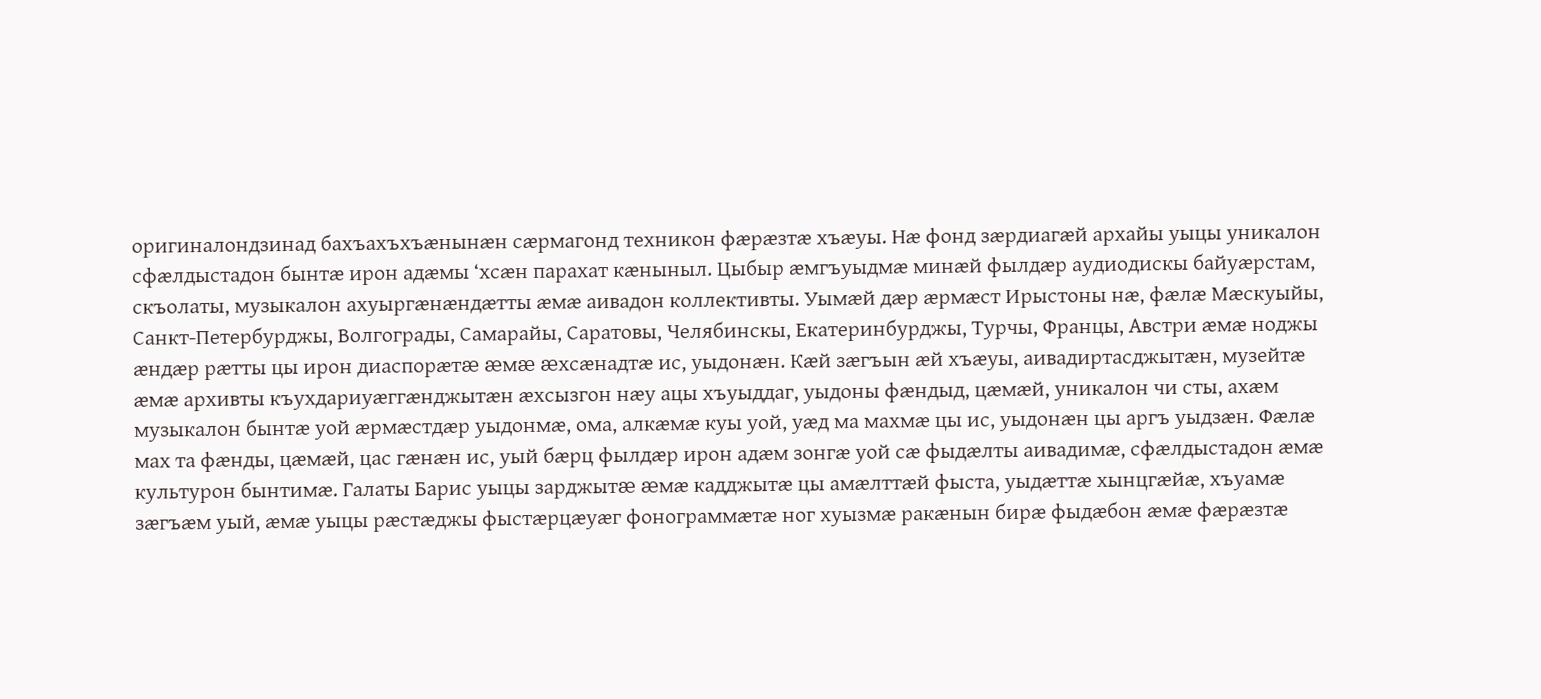оригиналондзинад бахъахъхъæнынæн сæрмагонд техникон фæрæзтæ хъæуы. Нæ фонд зæрдиагæй архайы уыцы уникалон сфæлдыстадон бынтæ ирон адæмы ‘хсæн парахат кæныныл. Цыбыр æмгъуыдмæ минæй фылдæр аудиодискы байуæрстам, скъолаты, музыкалон ахуыргæнæндæтты æмæ аивадон коллективты. Уымæй дæр æрмæст Ирыстоны нæ, фæлæ Мæскуыйы, Санкт-Петербурджы, Волгограды, Самарайы, Саратовы, Челябинскы, Екатеринбурджы, Турчы, Францы, Австри æмæ ноджы æндæр рæтты цы ирон диаспорæтæ æмæ æхсæнадтæ ис, уыдонæн. Кæй зæгъын æй хъæуы, аивадиртасджытæн, музейтæ æмæ архивты къухдариуæггæнджытæн æхсызгон нæу ацы хъуыддаг, уыдоны фæндыд, цæмæй, уникалон чи сты, ахæм музыкалон бынтæ уой æрмæстдæр уыдонмæ, ома, алкæмæ куы уой, уæд ма махмæ цы ис, уыдонæн цы аргъ уыдзæн. Фæлæ мах та фæнды, цæмæй, цас гæнæн ис, уый бæрц фылдæр ирон адæм зонгæ уой сæ фыдæлты аивадимæ, сфæлдыстадон æмæ культурон бынтимæ. Галаты Барис уыцы зарджытæ æмæ кадджытæ цы амæлттæй фыста, уыдæттæ хынцгæйæ, хъуамæ зæгъæм уый, æмæ уыцы рæстæджы фыстæрцæуæг фонограммæтæ ног хуызмæ ракæнын бирæ фыдæбон æмæ фæрæзтæ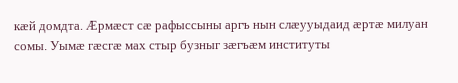кæй домдта. Æрмæст сæ рафыссыны аргъ нын слæууыдаид æртæ милуан сомы. Уымæ гæсгæ мах стыр бузныг зæгъæм институты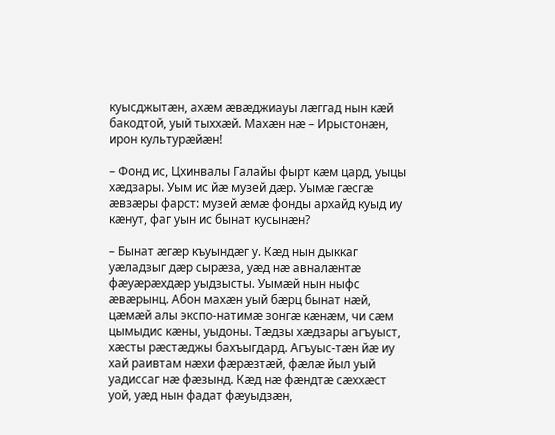куысджытæн, ахæм æвæджиауы лæггад нын кæй бакодтой, уый тыххæй. Махæн нæ – Ирыстонæн, ирон культурæйæн!

– Фонд ис, Цхинвалы Галайы фырт кæм цард, уыцы хæдзары. Уым ис йæ музей дæр. Уымæ гæсгæ æвзæры фарст: музей æмæ фонды архайд куыд иу кæнут, фаг уын ис бынат кусынæн?

– Бынат æгæр къуындæг у. Кæд нын дыккаг уæладзыг дæр сырæза, уæд нæ авналæнтæ фæуæрæхдæр уыдзысты. Уымæй нын ныфс æвæрынц. Абон махæн уый бæрц бынат нæй, цæмæй алы экспо-натимæ зонгæ кæнæм, чи сæм цымыдис кæны, уыдоны. Тæдзы хæдзары агъуыст, хæсты рæстæджы бахъыгдард. Агъуыс-тæн йæ иу хай раивтам нæхи фæрæзтæй, фæлæ йыл уый уадиссаг нæ фæзынд. Кæд нæ фæндтæ сæххæст уой, уæд нын фадат фæуыдзæн,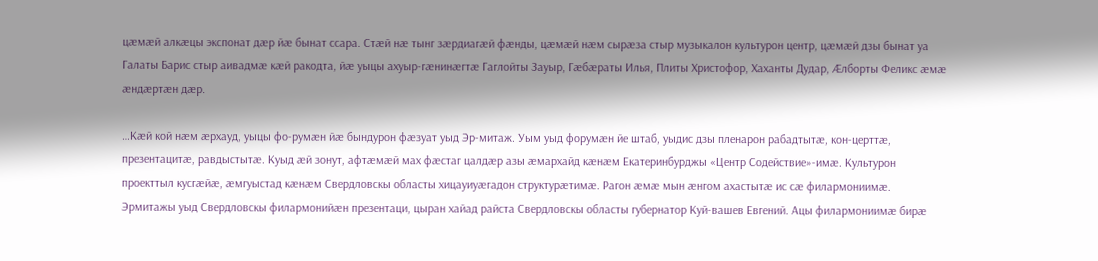цæмæй алкæцы экспонат дæр йæ бынат ссара. Стæй нæ тынг зæрдиагæй фæнды, цæмæй нæм сырæза стыр музыкалон культурон центр, цæмæй дзы бынат уа Галаты Барис стыр аивадмæ кæй ракодта, йæ уыцы ахуыр-гæнинæгтæ Гаглойты Зауыр, Гæбæраты Илья, Плиты Христофор, Хаханты Дудар, Æлборты Феликс æмæ æндæртæн дæр.

…Кæй кой нæм æрхауд, уыцы фо-румæн йæ бындурон фæзуат уыд Эр-митаж. Уым уыд форумæн йе штаб, уыдис дзы пленарон рабадтытæ, кон-церттæ, презентацитæ, равдыстытæ. Куыд æй зонут, афтæмæй мах фæстаг цалдæр азы æмархайд кæнæм Екатеринбурджы «Центр Содействие»-имæ. Культурон проекттыл кусгæйæ, æмгуыстад кæнæм Свердловскы областы хицауиуæгадон структурæтимæ. Рагон æмæ мын æнгом ахастытæ ис сæ филармониимæ. Эрмитажы уыд Свердловскы филармонийæн презентаци, цыран хайад райста Свердловскы областы губернатор Куй-вашев Евгений. Ацы филармониимæ бирæ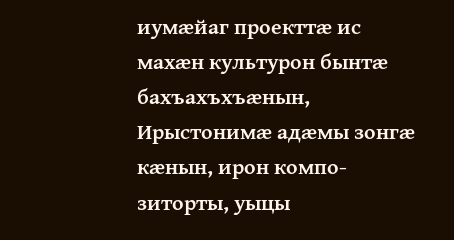иумæйаг проекттæ ис махæн культурон бынтæ бахъахъхъæнын, Ирыстонимæ адæмы зонгæ кæнын, ирон компо-зиторты, уыцы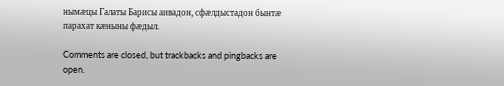нымæцы Галаты Барисы аивадон, сфæлдыстадон бынтæ парахат кæныны фæдыл.

Comments are closed, but trackbacks and pingbacks are open.